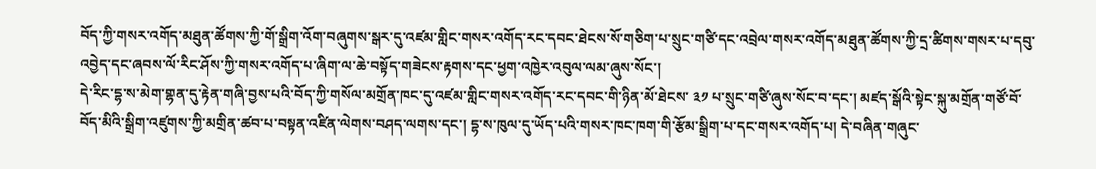བོད་ཀྱི་གསར་འགོད་མཐུན་ཚོགས་ཀྱི་གོ་སྒྲིག་འོག་བཞུགས་སྒར་དུ་འཛམ་གླིང་གསར་འགོད་རང་དབང་ཐེངས་སོ་གཅིག་པ་སྲུང་གཙི་དང་འབྲེལ་གསར་འགོད་མཐུན་ཚོགས་ཀྱི་དྲ་ཚིགས་གསར་པ་དབུ་འབྱེད་དང་ཞབས་ལོ་རིང་ཤོས་ཀྱི་གསར་འགོད་པ་ཞིག་ལ་ཆེ་བསྟོད་གཟེངས་རྟགས་དང་ཕྱག་འཁྱེར་འབུལ་ལམ་ཞུས་སོང་།
དེ་རིང་དྷ་ས་མེག་གྷན་དུ་རྟེན་གཞི་བྱས་པའི་བོད་ཀྱི་གསོལ་མགྲོན་ཁང་དུ་འཛམ་གླིང་གསར་འགོད་རང་དབང་གི་ཉིན་མོ་ཐེངས་ ༣༡ པ་སྲུང་གཙི་ཞུས་སོང་བ་དང་། མཛད་སྒོའི་སྟེང་སྐུ་མགྲོན་གཙོ་བོ་བོད་མིའི་སྒྲིག་འཛུགས་ཀྱི་མགྲིན་ཚབ་པ་བསྟན་འཛིན་ལེགས་བཤད་ལགས་དང་། དྷ་ས་ཁུལ་དུ་ཡོད་པའི་གསར་ཁང་ཁག་གི་རྩོམ་སྒྲིག་པ་དང་གསར་འགོད་པ། དེ་བཞིན་གཞུང་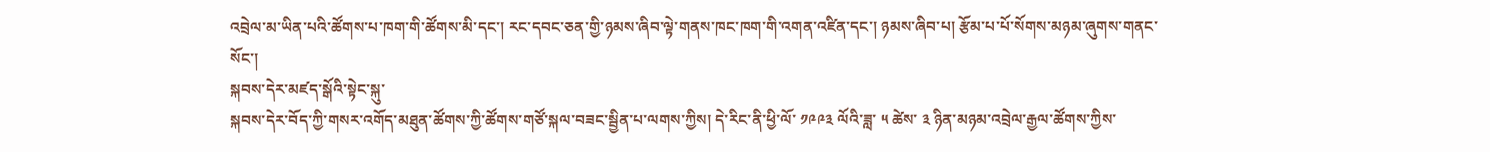འབྲེལ་མ་ཡིན་པའི་ཚོགས་པ་ཁག་གི་ཚོགས་མི་དང་། རང་དབང་ཅན་གྱི་ཉམས་ཞིབ་ལྟེ་གནས་ཁང་ཁག་གི་འགན་འཛིན་དང་། ཉམས་ཞིབ་པ། རྩོམ་པ་པོ་སོགས་མཉམ་ཞུགས་གནང་སོང་།
སྐབས་དེར་མཛད་སྒོའི་སྟེང་སྐུ་
སྐབས་དེར་བོད་ཀྱི་གསར་འགོད་མཐུན་ཚོགས་ཀྱི་ཚོགས་གཙོ་སྐལ་བཟང་སྦྱིན་པ་ལགས་ཀྱིས། དེ་རིང་ནི་ཕྱི་ལོ་ ༡༩༩༣ ལོའི་ཟླ་ ༥ ཚེས་ ༣ ཉིན་མཉམ་འབྲེལ་རྒྱལ་ཚོགས་ཀྱིས་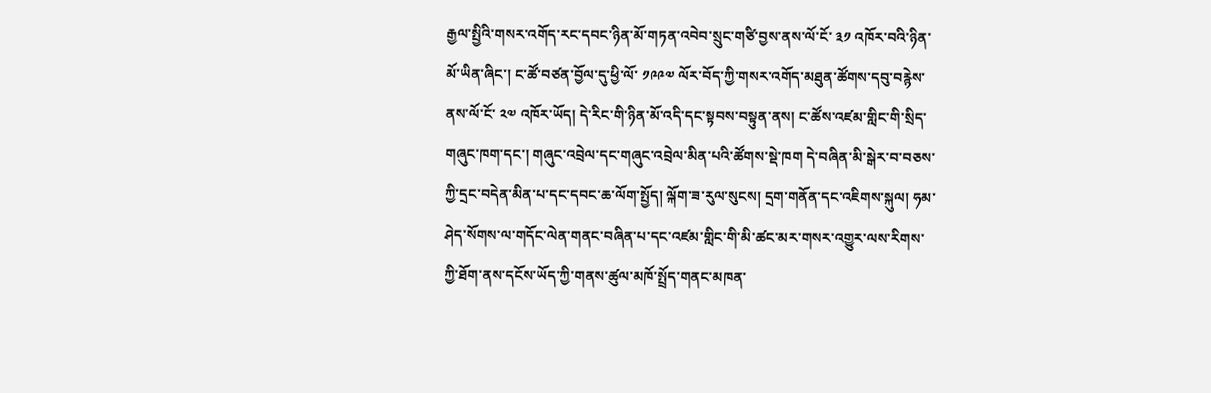རྒྱལ་སྤྱིའི་གསར་འགོད་རང་དབང་ཉིན་མོ་གཏན་འབེབ་སྲུང་གཙི་བྱས་ནས་ལོ་ངོ་ ༣༡ འཁོར་བའི་ཉིན་མོ་ཡིན་ཞིང་། ང་ཚོ་བཙན་བྱོལ་དུ་ཕྱི་ལོ་ ༡༩༩༧ ལོར་བོད་ཀྱི་གསར་འགོད་མཐུན་ཚོགས་དབུ་བརྙེས་ནས་ལོ་ངོ་ ༢༧ འཁོར་ཡོད། དེ་རིང་གི་ཉིན་མོ་འདི་དང་སྟབས་བསྟུན་ནས། ང་ཚོས་འཛམ་གླིང་གི་སྲིད་གཞུང་ཁག་དང་། གཞུང་འབྲེལ་དང་གཞུང་འབྲེལ་མིན་པའི་ཚོགས་སྡེ་ཁག དེ་བཞིན་མི་སྒེར་བ་བཅས་ཀྱི་དྲང་བདེན་མིན་པ་དང་དབང་ཆ་ལོག་སྤྱོད། ལྐོག་ཟ་རུལ་སུངས། དྲག་གནོན་དང་འཇིགས་སྐུལ། ཧམ་ཤེད་སོགས་ལ་གདོང་ལེན་གནང་བཞིན་པ་དང་འཛམ་གླིང་གི་མི་ཚང་མར་གསར་འགྱུར་ལས་རིགས་ཀྱི་ཐོག་ནས་དངོས་ཡོད་ཀྱི་གནས་ཚུལ་མཁོ་སྤྲོད་གནང་མཁན་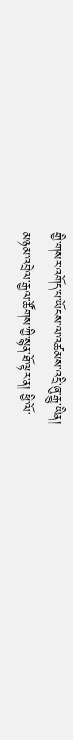གྱི་གསར་འགོད་པ་ཡོངས་ལ་འཚམས་འདྲི་ཞུ་རྒྱུ་ཡིན།
མཉམ་འབྲེལ་རྒྱལ་ཚོགས་ཀྱི་སྙན་ཐོ་ལྟར་ན། ཕྱི་ལོ་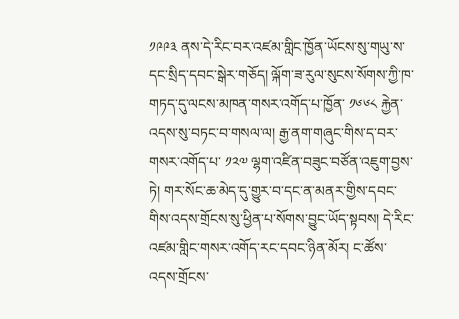༡༩༩༣ ནས་དེ་རིང་བར་འཛམ་གླིང་ཁྱོན་ཡོངས་སུ་གཡུ་ས་དང་སྲིད་དབང་སྒེར་གཅོད། ལྐོག་ཟ་རུལ་སུངས་སོགས་ཀྱི་ཁ་གཏད་དུ་ལངས་མཁན་གསར་འགོད་པ་ཁྱོན་ ༡༦༦༨ རྐྱེན་འདས་སུ་བཏང་བ་གསལ་ལ། རྒྱ་ནག་གཞུང་གིས་ད་བར་གསར་འགོད་པ་ ༡༢༧ ལྷག་འཛིན་བཟུང་བཙོན་འཇུག་བྱས་ཏེ། གར་སོང་ཆ་མེད་དུ་གྱུར་བ་དང་ན་མནར་གྱིས་དབང་གིས་འདས་གྲོངས་སུ་ཕྱིན་པ་སོགས་བྱུང་ཡོད་སྟབས། དེ་རིང་འཛམ་གླིང་གསར་འགོད་རང་དབང་ཉིན་མོར། ང་ཚོས་འདས་གྲོངས་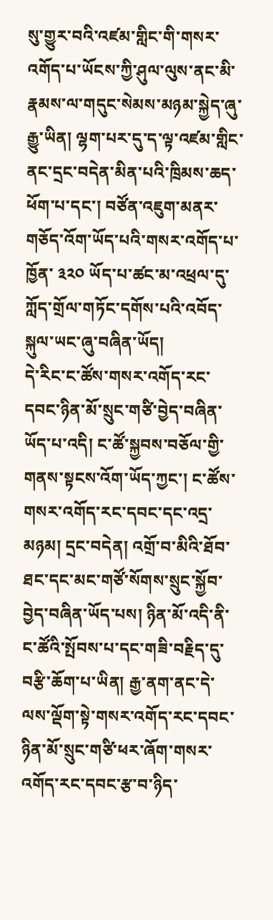སུ་གྱུར་བའི་འཛམ་གླིང་གི་གསར་འགོད་པ་ཡོངས་ཀྱི་ཤུལ་ལུས་ནང་མི་རྣམས་ལ་གདུང་སེམས་མཉམ་སྐྱེད་ཞུ་རྒྱུ་ཡིན། ལྷག་པར་དུ་ད་ལྟ་འཛམ་གླིང་ནང་དྲང་བདེན་མིན་པའི་ཁྲིམས་ཆད་ཕོག་པ་དང་། བཙོན་འཇུག་མནར་གཅོད་འོག་ཡོད་པའི་གསར་འགོད་པ་ཁྱོན་ ༣༢༠ ཡོད་པ་ཚང་མ་འཕྲལ་དུ་ཀློད་གྲོལ་གཏོང་དགོས་པའི་འབོད་སྐུལ་ཡང་ཞུ་བཞིན་ཡོད།
དེ་རིང་ང་ཚོས་གསར་འགོད་རང་དབང་ཉིན་མོ་སྲུང་གཙི་བྱེད་བཞིན་ཡོད་པ་འདི། ང་ཚོ་སྐྱབས་བཅོལ་གྱི་གནས་སྟངས་འོག་ཡོད་ཀྱང་། ང་ཚོས་གསར་འགོད་རང་དབང་དང་འདྲ་མཉམ། དྲང་བདེན། འགྲོ་བ་མིའི་ཐོབ་ཐང་དང་མང་གཙོ་སོགས་སྲུང་སྐྱོབ་བྱེད་བཞིན་ཡོད་པས། ཉིན་མོ་འདི་ནི་ང་ཚོའི་སྤོབས་པ་དང་གཟི་བརྗིད་དུ་བརྩི་ཆོག་པ་ཡིན། རྒྱ་ནག་ནང་དེ་ལས་ལྡོག་སྟེ་གསར་འགོད་རང་དབང་ཉིན་མོ་སྲུང་གཙི་ཕར་ཞོག་གསར་འགོད་རང་དབང་རྩ་བ་ཉིད་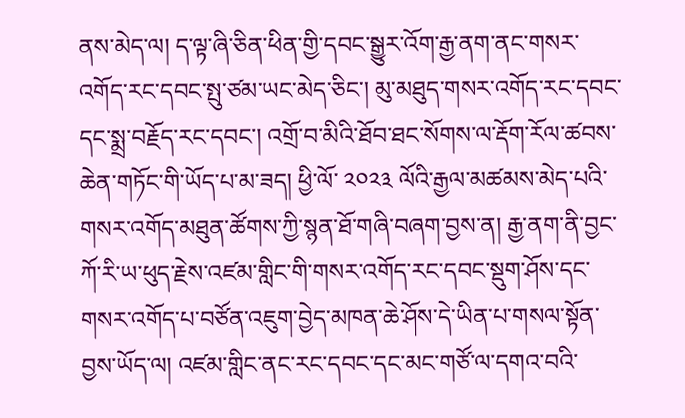ནས་མེད་ལ། ད་ལྟ་ཞི་ཅིན་ཕིན་གྱི་དབང་སྒྱུར་འོག་རྒྱ་ནག་ནང་གསར་འགོད་རང་དབང་སྤུ་ཙམ་ཡང་མེད་ཅིང་། མུ་མཐུད་གསར་འགོད་རང་དབང་དང་སྨྲ་བརྗོད་རང་དབང་། འགྲོ་བ་མིའི་ཐོབ་ཐང་སོགས་ལ་རྡོག་རོལ་ཚབས་ཆེན་གཏོང་གི་ཡོད་པ་མ་ཟད། ཕྱི་ལོ་ ༢༠༢༣ ལོའི་རྒྱལ་མཚམས་མེད་པའི་གསར་འགོད་མཐུན་ཚོགས་ཀྱི་སྙན་ཐོ་གཞི་བཞག་བྱས་ན། རྒྱ་ནག་ནི་བྱང་ཀོ་རི་ཡ་ཕུད་རྗེས་འཛམ་གླིང་གི་གསར་འགོད་རང་དབང་སྡུག་ཤོས་དང་གསར་འགོད་པ་བཙོན་འཇུག་བྱེད་མཁན་ཆེ་ཤོས་དེ་ཡིན་པ་གསལ་སྟོན་བྱས་ཡོད་ལ། འཛམ་གླིང་ནང་རང་དབང་དང་མང་གཙོ་ལ་དགའ་བའི་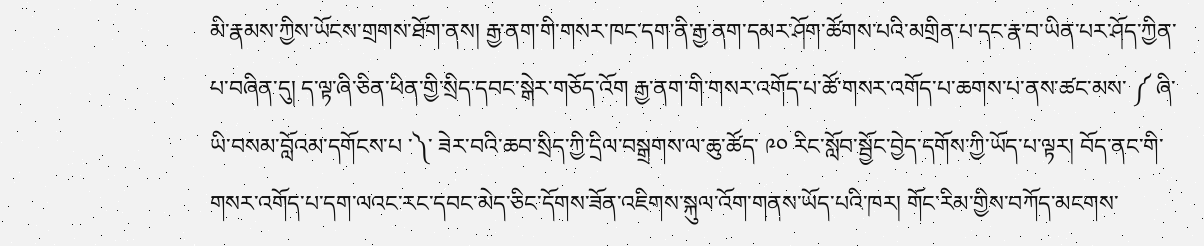མི་རྣམས་ཀྱིས་ཡོངས་གྲགས་ཐོག་ནས། རྒྱ་ནག་གི་གསར་ཁང་དག་ནི་རྒྱ་ནག་དམར་ཤོག་ཚོགས་པའི་མགྲིན་པ་དང་རྣ་བ་ཡིན་པར་ཤོད་ཀྱིན་པ་བཞིན་དུ། ད་ལྟ་ཞི་ཅིན་ཕིན་གྱི་སྲིད་དབང་སྒེར་གཅོད་འོག རྒྱ་ནག་གི་གསར་འགོད་པ་ཚོ་གསར་འགོད་པ་ཆགས་པ་ནས་ཚང་མས་ ༼ ཞི་ཡི་བསམ་བློའམ་དགོངས་པ ་༽་ ཟེར་བའི་ཆབ་སྲིད་ཀྱི་དྲིལ་བསྒྲགས་ལ་ཆུ་ཚོད་ ༩༠ རིང་སློབ་སྦྱོང་བྱེད་དགོས་ཀྱི་ཡོད་པ་ལྟར། བོད་ནང་གི་གསར་འགོད་པ་དག་ལའང་རང་དབང་མེད་ཅིང་དོགས་ཟོན་འཇིགས་སྐུལ་འོག་གནས་ཡོད་པའི་ཁར། གོང་རིམ་གྱིས་བཀོད་མངགས་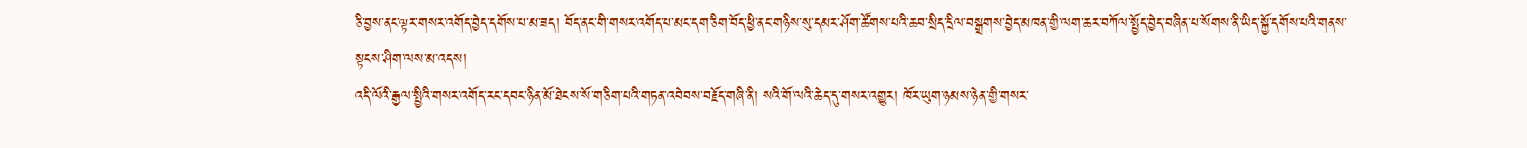ཅི་བྱས་ནང་ལྟར་གསར་འགོད་བྱེད་དགོས་པ་མ་ཟད། བོད་ནང་གི་གསར་འགོད་པ་མང་དག་ཅིག་བོད་ཕྱི་ནང་གཉིས་སུ་དམར་ཤོག་ཚོགས་པའི་ཆབ་སྲིད་དྲིལ་བསྒྲགས་བྱེད་མཁན་གྱི་ལག་ཆར་བཀོལ་སྤྱོད་བྱེད་བཞིན་པ་སོགས་ནི་ཡིད་སྐྱོ་དགོས་པའི་གནས་སྟངས་ཤིག་ལས་མ་འདས།
འདི་ལོའི་རྒྱལ་སྤྱིའི་གསར་འགོད་རང་དབང་ཉིན་མོ་ཐེངས་སོ་གཅིག་པའི་གཏན་འབེབས་བརྗོད་གཞི་ནི། སའི་གོ་ལའི་ཆེད་དུ་གསར་འགྱུར། ཁོར་ཡུག་ཉམས་ཉེན་གྱི་གསར་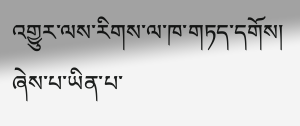འགྱུར་ལས་རིགས་ལ་ཁ་གཏད་དགོས། ཞེས་པ་ཡིན་པ་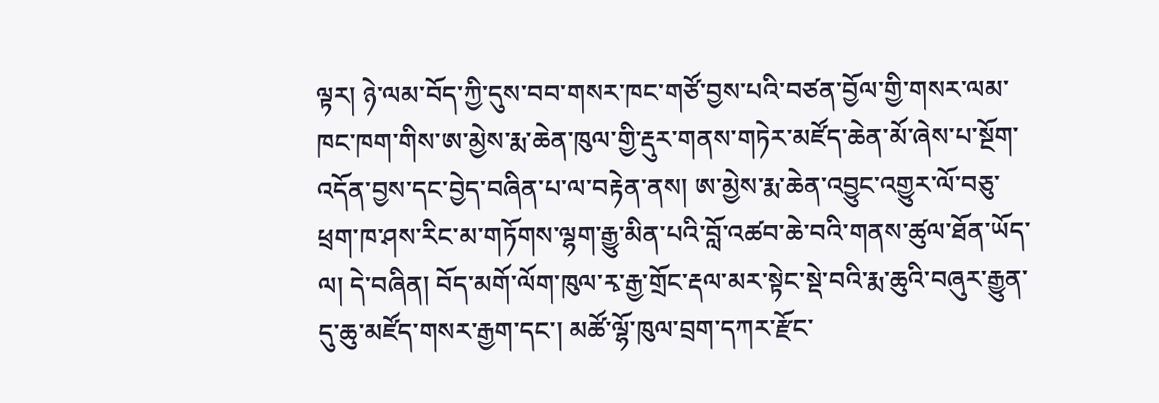ལྟར། ཉེ་ལམ་བོད་ཀྱི་དུས་བབ་གསར་ཁང་གཙོ་བྱས་པའི་བཙན་བྱོལ་གྱི་གསར་ལམ་ཁང་ཁག་གིས་ཨ་མྱེས་རྨ་ཆེན་ཁུལ་གྱི་རྡུར་གནས་གཏེར་མཛོད་ཆེན་མོ་ཞེས་པ་སྔོག་འདོན་བྱས་དང་བྱེད་བཞིན་པ་ལ་བརྟེན་ནས། ཨ་མྱེས་རྨ་ཆེན་འབྱུང་འགྱུར་ལོ་བཅུ་ཕྲག་ཁ་ཤས་རིང་མ་གཏོགས་ལྷག་རྒྱུ་མིན་པའི་བློ་འཚབ་ཆེ་བའི་གནས་ཚུལ་ཐོན་ཡོད་ལ། དེ་བཞིན། བོད་མགོ་ལོག་ཁུལ་རྭ་རྒྱ་གྲོང་རྡལ་མར་སྟེང་སྡེ་བའི་རྨ་ཆུའི་བཞུར་རྒྱུན་དུ་ཆུ་མཛོད་གསར་རྒྱག་དང་། མཚོ་ལྷོ་ཁུལ་བྲག་དཀར་རྫོང་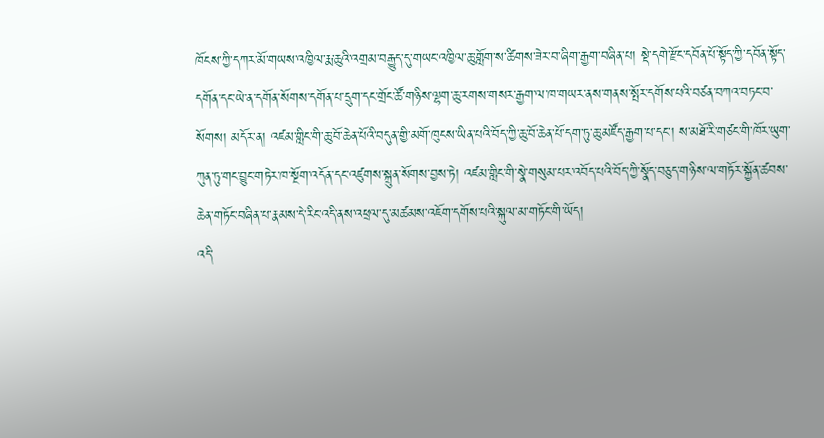ཁོངས་ཀྱི་དཀར་མོ་གཡས་འཁྱིལ་རྨ་ཆུའི་འགྲམ་བརྒྱུད་དུ་གཡང་འཁྱིལ་ཆུ་གློག་ས་ཚིགས་ཟེར་བ་ཞིག་རྒྱག་བཞིན་པ། སྡེ་དགེ་རྫོང་དབོན་པོ་སྟོད་ཀྱི་དབོན་སྟོད་དགོན་དང་ཡེ་ན་དགོན་སོགས་དགོན་པ་དྲུག་དང་གྲོང་ཚོ་གཉིས་ལྷག་ཆུ་རགས་གསར་རྒྱག་ལ་ཁ་གཡར་ནས་གནས་སྤོར་དགོས་པའི་བཙན་བཀའ་བཏང་བ་སོགས། མདོར་ན། འཛམ་གླིང་གི་ཆུ་བོ་ཆེན་པོའི་བདུན་གྱི་མགོ་ཁུངས་ཡིན་པའི་བོད་ཀྱི་ཆུ་བོ་ཆེན་པོ་དག་ཏུ་ཆུ་མཛོད་རྒྱག་པ་དང་། ས་མཐོ་རི་གཙང་གི་ཁོར་ཡུག་ཀུན་ཏུ་གང་བྱུང་གཏེར་ཁ་སྔོག་འདོན་དང་འཛུགས་སྐྲུན་སོགས་བྱས་ཏེ། འཛམ་གླིང་གི་སྣེ་གསུམ་པར་འབོད་པའི་བོད་ཀྱི་སྣོད་བཅུད་གཉིས་ལ་གཏོར་སྐྱོན་ཚབས་ཆེན་གཏོང་བཞིན་པ་རྣམས་དེ་རིང་འདི་ནས་འཕྲལ་དུ་མཚམས་འཇོག་དགོས་པའི་སྐུལ་མ་གཏོང་གི་ཡོད།
འདི་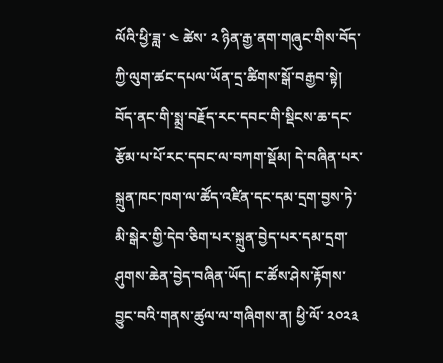ལོའི་ཕྱི་ཟླ་ ༤ ཚེས་ ༢ ཉིན་རྒྱ་ནག་གཞུང་གིས་བོད་ཀྱི་ལུག་ཚང་དཔལ་ཡོན་དྲ་ཚིགས་སྒོ་བརྒྱབ་སྟེ། བོད་ནང་གི་སྨྲ་བརྗོད་རང་དབང་གི་སྡིངས་ཆ་དང་རྩོམ་པ་པོ་རང་དབང་ལ་བཀག་སྡོམ། དེ་བཞིན་པར་སྐྲུན་ཁང་ཁག་ལ་ཚོད་འཛིན་དང་དམ་དྲག་བྱས་ཏེ་མི་སྒེར་གྱི་དེབ་ཅིག་པར་སྐྲུན་བྱེད་པར་དམ་དྲག་ཤུགས་ཆེན་བྱེད་བཞིན་ཡོད། ང་ཚོས་ཤེས་རྟོགས་བྱུང་བའི་གནས་ཚུལ་ལ་གཞིགས་ན། ཕྱི་ལོ་ ༢༠༢༣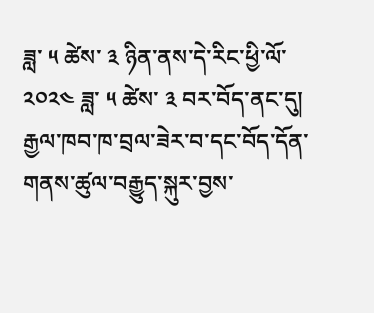ཟླ་ ༥ ཚེས་ ༣ ཉིན་ནས་དེ་རིང་ཕྱི་ལོ་ ༢༠༢༤ ཟླ་ ༥ ཚེས་ ༣ བར་བོད་ནང་དུ། རྒྱལ་ཁབ་ཁ་བྲལ་ཟེར་བ་དང་བོད་དོན་གནས་ཚུལ་བརྒྱུད་སྐུར་བྱས་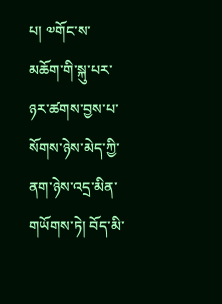པ། ༧གོང་ས་མཆོག་གི་སྐུ་པར་ཉར་ཚགས་བྱས་པ་སོགས་ཉེས་མེད་ཀྱི་ནག་ཉེས་འདྲ་མིན་གཡོགས་ཏེ། བོད་མི་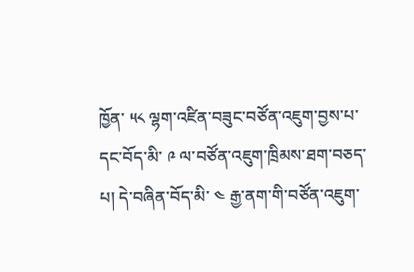ཁྱོན་ ༥༨ ལྷག་འཛིན་བཟུང་བཙོན་འཇུག་བྱས་པ་དང་བོད་མི་ ༩ ལ་བཙོན་འཇུག་ཁྲིམས་ཐག་བཅད་པ། དེ་བཞིན་བོད་མི་ ༤ རྒྱ་ནག་གི་བཙོན་འཇུག་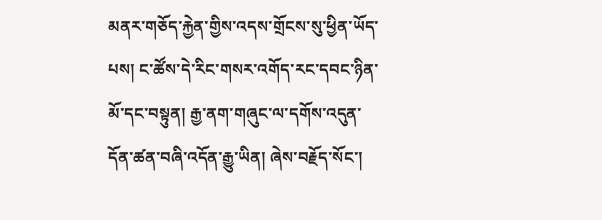མནར་གཅོད་རྐྱེན་གྱིས་འདས་གྲོངས་སུ་ཕྱིན་ཡོད་པས། ང་ཚོས་དེ་རིང་གསར་འགོད་རང་དབང་ཉིན་མོ་དང་བསྟུན། རྒྱ་ནག་གཞུང་ལ་དགོས་འདུན་དོན་ཚན་བཞི་འདོན་རྒྱུ་ཡིན། ཞེས་བརྗོད་སོང་།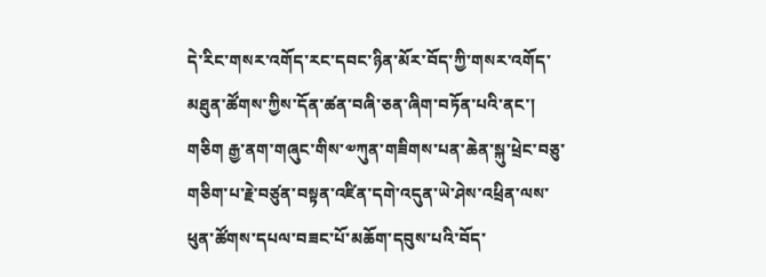དེ་རིང་གསར་འགོད་རང་དབང་ཉིན་མོར་བོད་ཀྱི་གསར་འགོད་མཐུན་ཚོགས་ཀྱིས་དོན་ཚན་བཞི་ཅན་ཞིག་བཏོན་པའི་ནང་། གཅིག རྒྱ་ནག་གཞུང་གིས་༧ཀུན་གཟིགས་པན་ཆེན་སྐུ་ཕྲེང་བཅུ་གཅིག་པ་རྗེ་བཙུན་བསྟན་འཛིན་དགེ་འདུན་ཡེ་ཤེས་འཕྲིན་ལས་ཕུན་ཚོགས་དཔལ་བཟང་པོ་མཆོག་དབུས་པའི་བོད་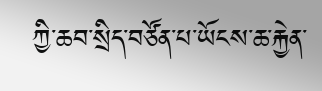ཀྱི་ཆབ་སྲིད་བཙོན་པ་ཡོངས་ཆ་རྐྱེན་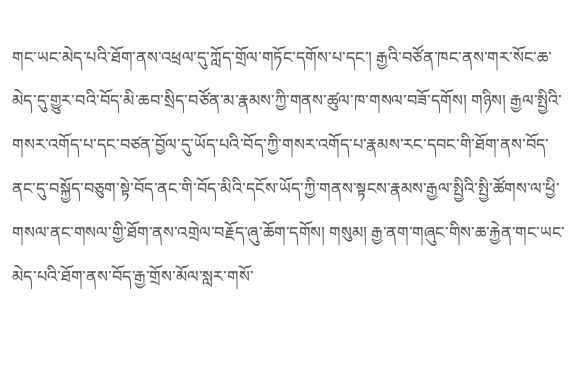གང་ཡང་མེད་པའི་ཐོག་ནས་འཕྲལ་དུ་ཀློད་གྲོལ་གཏོང་དགོས་པ་དང་། རྒྱའི་བཙོན་ཁང་ནས་གར་སོང་ཆ་མེད་དུ་གྱུར་བའི་བོད་མི་ཆབ་སྲིད་བཙོན་མ་རྣམས་ཀྱི་གནས་ཚུལ་ཁ་གསལ་བཟོ་དགོས། གཉིས། རྒྱལ་སྤྱིའི་གསར་འགོད་པ་དང་བཙན་བྱོལ་དུ་ཡོད་པའི་བོད་ཀྱི་གསར་འགོད་པ་རྣམས་རང་དབང་གི་ཐོག་ནས་བོད་ནང་དུ་བསྐྱོད་བཅུག་སྟེ་བོད་ནང་གི་བོད་མིའི་དངོས་ཡོད་ཀྱི་གནས་སྟངས་རྣམས་རྒྱལ་སྤྱིའི་སྤྱི་ཚོགས་ལ་ཕྱི་གསལ་ནང་གསལ་གྱི་ཐོག་ནས་འགྲེལ་བརྗོད་ཞུ་ཆོག་དགོས། གསུམ། རྒྱ་ནག་གཞུང་གིས་ཆ་རྐྱེན་གང་ཡང་མེད་པའི་ཐོག་ནས་བོད་རྒྱ་གྲོས་མོལ་སླར་གསོ་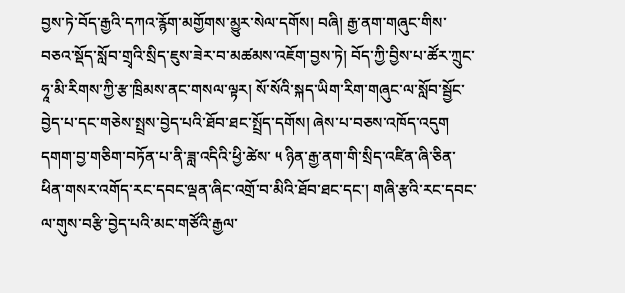བྱས་ཏེ་བོད་རྒྱའི་དཀའ་རྙོག་མགྱོགས་མྱུར་སེལ་དགོས། བཞི། རྒྱ་ནག་གཞུང་གིས་བཅའ་སྡོད་སློབ་གྲྭའི་སྲིད་ཇུས་ཟེར་བ་མཚམས་འཇོག་བྱས་ཏེ། བོད་ཀྱི་བྱིས་པ་ཚོར་ཀྲུང་ཧཱ་མི་རིགས་ཀྱི་རྩ་ཁྲིམས་ནང་གསལ་ལྟར། སོ་སོའི་སྐད་ཡིག་རིག་གཞུང་ལ་སློབ་སྦྱོང་བྱེད་པ་དང་གཅེས་སྤྲས་བྱེད་པའི་ཐོབ་ཐང་སྤྲོད་དགོས། ཞེས་པ་བཅས་འཁོད་འདུག དགག་བྱ་གཅིག་བཏོན་པ་ནི་ཟླ་འདིའི་ཕྱི་ཚེས་ ༥ ཉིན་རྒྱ་ནག་གི་སྲིད་འཛིན་ཞི་ཅིན་ཕིན་གསར་འགོད་རང་དབང་ལྡན་ཞིང་འགྲོ་བ་མིའི་ཐོབ་ཐང་དང་། གཞི་རྩའི་རང་དབང་ལ་གུས་བརྩི་བྱེད་པའི་མང་གཙོའི་རྒྱལ་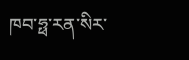ཁབ་ཧྥ་རན་སིར་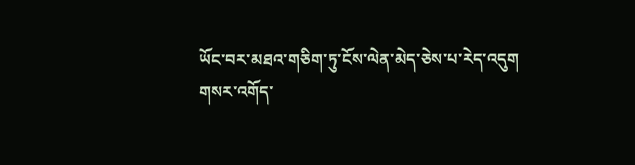ཡོང་བར་མཐའ་གཅིག་ཏུ་ངོས་ལེན་མེད་ཅེས་པ་རེད་འདུག
གསར་འགོད་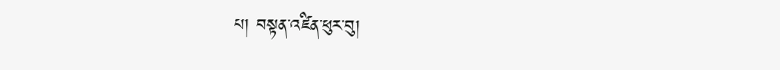པ། བསྟན་འཛིན་ཕུར་བུ།